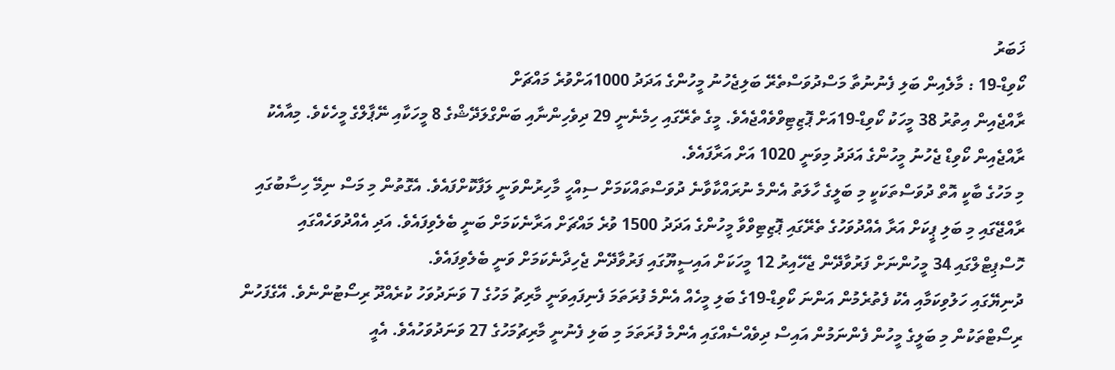ޚަބަރު
ކޯވިޑް-19 : މާލެއިން ބަލި ފެނުނުތާ މަސްދުވަސްތެރޭ ބަލިޖެހުނު މީހުންގެ އަދަދު 1000އަށްވުރެ މައްޗަށް
ރާއްޖެއިން އިތުރު 38 މީހަކު ކޯވިޑް-19އަށް ޕޮޒިޓިވްވެއްޖެއެވެ. މީގެ ތެރޭގައި ހިމެނެނީ 29 ދިވެހިންނާއި ބަންގްލަދޭޝްގެ 8 މީހަކާއި ނޭޕާލްގެ މީހެކެވެ. މިއާއެކު ރާއްޖެއިން ކޯވިޑް ޖެހުނު މީހުންގެ އަދަދު މިވަނީ 1020 އަށް އަރާފައެވެ.
މި މަހުގެ ބާކީ އޮތް ދުވަސްތަކަކީ މި ބަލީގެ ހާލަތު އެންމެ ނުރައްކާވާނެ ދުވަސްތައްކަމަށް ސިއްހީ މާހިރުންވަނީ ލަފާކޮށްފައެވެ. އެގޮތުން މި މަސް ނިމޭ ހިސާބުގައި ރާއްޖޭގައި މި ބަލި ޕީކަށް އަރާ އެއްދުވަހުގެ ތެރޭގައި ޕޮޒިޓިވްވާ މީހުންގެ އަދަދު 1500 ވުރެ މައްޗަށް އަރާނެކަމަށް ބަނީ ބެލެވިފައެވެ. އަދި އެއްދުވަހެއްގައި ހޮސްޕިޓްލްގައި 34 މީހުންނަށް ފަރުވާދޭން ޖެހޭއިރު 12 މީހަކަށް އައިސީޔޫގައި ފަރުވާދޭން ޖެހިދާނެކަމަށް ވަނީ ބެލެވިފައެވެ.
ދުނިޔޭގައި ހަލުވިކަމާއި އެކު ފެތުރެމުން އަންނަ ކޯވިޑް-19ގެ ބަލި މީހެއް އެންމެ ފުރަތަމަ ފެނިފައިވަނީ މާރިޗު މަހުގެ 7 ވަނަދުވަހު ކުރެއްދޫ ރިސޯޓުންނެވެ. އޭގެފަހުން ރިސޯޓްތަކުން މި ބަލީގެ މީހުން ފެންނަމުން އައިސް ދިވެއްސެއްގައި އެންމެ ފުރަތަމަ މި ބަލި ފެނުނީ މާރިޗުމަހުގެ 27 ވަނަދުވަހުއެވެ. އެއީ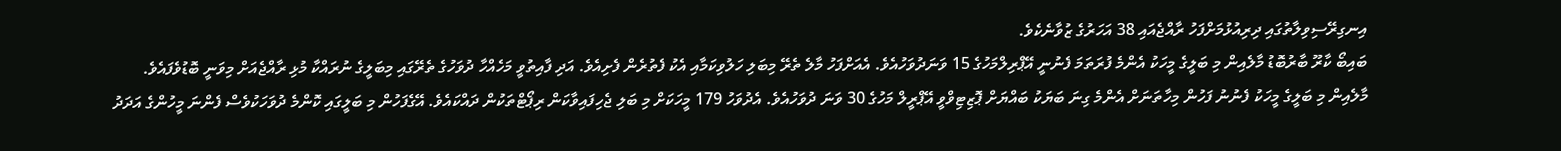އިނގިރޭސިވިލާތުގައި ދިރިއުޅުމަށްފަހު ރާއްޖެއައި 38 އަހަރުގެ ޒުވާނެކެވެ.
ބައިބޯ ކާރޫ ބާރުބޮޑު މާލެއިން މި ބަލީގެ މީހަކު އެންމެ ފުރަތަމަ ފެނުނީ އޭޕްރިލްމަހުގެ 15 ވަނަދުވަހުއެވެ. އެއަށްފަހު މާލެ ތެރޭ މިބަލި ހަލުވިކަމާއި އެކު ފެތުރެން ފެށިއެވެ. އަދި ފާއިތުވީ މަހެއްހާ ދުވަހުގެ ތެރޭގައި މިބަލީގެ ނުރައްކާ މުޅި ރާއްޖެއަށް މިވަނީ ބޮޑުވެފައެވެ.
މާލެއިން މި ބަލީގެ މީހަކު ފެނުނު ފަހުން މިހާތަނަށް އެންމެ ގިނަ ބަޔަކު ބައްޔަށް ޕޮޒިޓިވްވީ އޭޕްރީލް މަހުގެ 30 ވަނަ ދުވަހުއެވެ. އެދުވަހު 179 މީހަކަށް މި ބަލި ޖެހިފައިވާކަން ރިޕޯޓްތަކުން ދައްކައެވެ. އޭގެފަހުން މި ބަލީގައި ކޮންމެ ދުވަހަކުވެސް ފެންނަ މީހުންގެ އަދަދު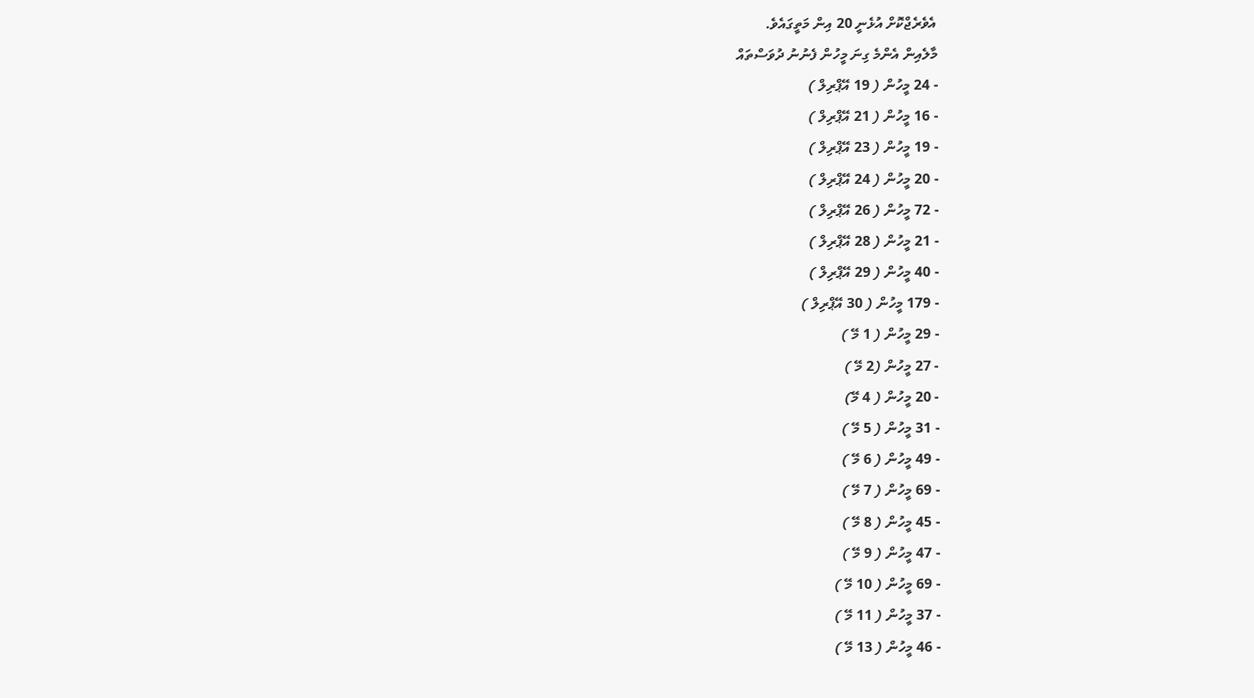އެވެރެޖްކޮށް އުޅެނީ 20 އިން މަތީގައެވެ.
މާލެއިން އެންމެ ގިނަ މީހުން ފެނުނު ދުވަސްތައް
- 24 މީހުން ( 19 އޭޕްރިލް )
- 16 މީހުން ( 21 އޭޕްރިލް )
- 19 މީހުން ( 23 އޭޕްރިލް )
- 20 މީހުން ( 24 އޭޕްރިލް )
- 72 މީހުން ( 26 އޭޕްރިލް )
- 21 މީހުން ( 28 އޭޕްރިލް )
- 40 މީހުން ( 29 އޭޕްރިލް )
- 179 މީހުން ( 30 އޭޕްރިލް )
- 29 މީހުން ( 1 މޭ )
- 27 މީހުން (2 މޭ )
- 20 މީހުން ( 4 މޭ)
- 31 މީހުން ( 5 މޭ )
- 49 މީހުން ( 6 މޭ )
- 69 މީހުން ( 7 މޭ )
- 45 މީހުން ( 8 މޭ )
- 47 މީހުން ( 9 މޭ )
- 69 މީހުން ( 10 މޭ )
- 37 މީހުން ( 11 މޭ )
- 46 މީހުން ( 13 މޭ )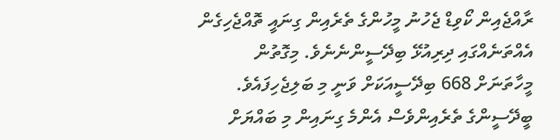ރާއްޖެއިން ކޯވިޑް ޖެހުނު މީހުންގެ ތެރެއިން ގިނައީ ތޮއްޖެހިގެން އެއްތަނެއްގައި ދިރިއުޅޭ ބިދޭސީންނެނެވެ. މިގޮތުން މީހާތަނަށް 668 ބިދޭސީއަކަށް ވަނީ މި ބަލިޖެހިފައެވެ. ބީދޭސީންގެ ތެރެއިންވެސް އެންމެ ގިނައިން މި ބައްޔަށް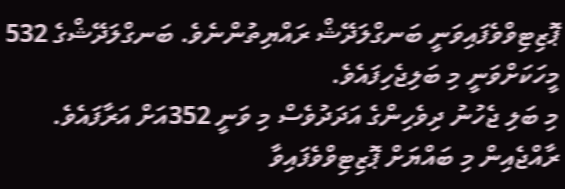ޕޮޒިޓިވްވެފައިވަނީ ބަނގްލަދޭޝް ރައްޔިތުންނެވެ. ބަނގްލަދޭޝްގެ 532 މީހަކަށްވަނީ މި ބަލިޖެހިފައެވެ.
މި ބަލި ޖެހުނު ދިވެހިންގެ އަދަދުވެސް މި ވަނީ 352އަށް އަރާފައެވެ. ރާއްޖެއިން މި ބައްޔަށް ޕޮޒިޓިވްވެފައިވާ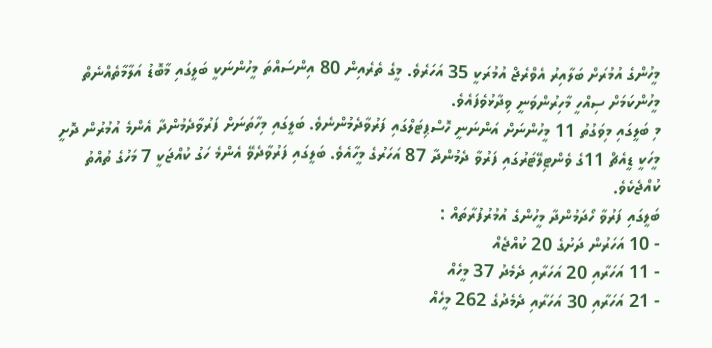މީހުންގެ އުމުރަށް ބަލާއިރު އެވްރެޖް އުމުރަކީ 35 އަހަރެވެ. މީގެ ތެރެއިން 80 އިންސައްތަ މީހުންނަކީ ބަލީގައި މާބޮޑު އަލާމާތެއްނެތް މީހުންކަމަށް ސިއްހީ މާހިރުންވަނީ ވިދާޅުވެފައެވެ.
މި ބަލީގައި މިވަގުތު 11 މީހުންނަށް އަންނަނީ ހޮސްޕިޓަލްގައި ފަރުވާދެމުންނެވެ. ބަލީގައި މިހާތަނަށް ފަރުވާދެމުންދާ އެންމެ އުމުރުން ދޮށީ މީހަކީ ޑީއެޗް 11ގެ ވެންޓިލޭޓަރުގައި ފަރުވާ ދެމުންދާ 87 އަހަރުގެ މީހާއެވެ. ބަލީގައި ފަރުވާދެވޭ އެންމެ ހަގު ކުއްޖަކީ 7 މަހުގެ ތުއްތު ކުއްޖެކެވެ.
ބަލީގައި ފަރުވާ ހޯދަމުންދާ މީހުންގެ އުމުރުފުރާތައް :
- 10 އަހަރުން ދަށުގެ 20 ކުއްޖެއް
- 11 އަހަރާއި 20 އަހަރާއި ދެމެދު 37 މީހެއް
- 21 އަހަރާއި 30 އަހަރާއި ދެމެދުގެ 262 މީހެއް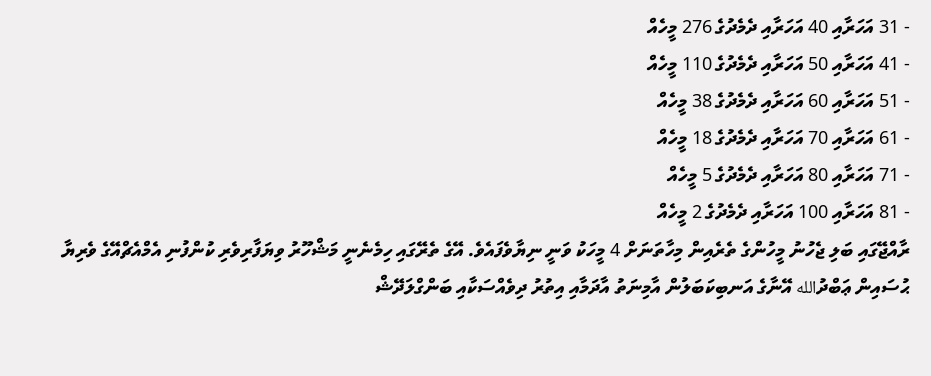- 31 އަހަރާއި 40 އަހަރާއި ދެމެދުގެ 276 މީހެއް
- 41 އަހަރާއި 50 އަހަރާއި ދެމެދުގެ 110 މީހެއް
- 51 އަހަރާއި 60 އަހަރާއި ދެމެދުގެ 38 މީހެއް
- 61 އަހަރާއި 70 އަހަރާއި ދެމެދުގެ 18 މީހެއް
- 71 އަހަރާއި 80 އަހަރާއި ދެމެދުގެ 5 މީހެއް
- 81 އަހަރާއި 100 އަހަރާއި ދެމެދުގެ 2 މީހެއް
ރާއްޖޭގައި ބަލި ޖެހުނު މީހުންގެ ތެރެއިން މިހާތަނަށް 4 މީހަކު ވަނީ ނިޔާވެފައެވެ. އޭގެ ތެރޭގައި ހިމެނެނީ މަޝްހޫރު ވިޔަފާރިވެރި ކުންފުނި އެމްއެޗްއޭގެ ވެރިޔާ ޙުސައިން ޢަބްދުالله އޭނާގެ އަނބިކަބަލުން އާމިނަތު އާދަމާއި އިތުރު ދިވެއްސަކާއި ބަންގްލަދޭޝް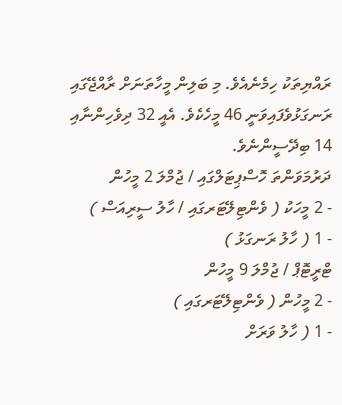ރައްޔިތަކު ހިމެނެއެވެ. މި ބަލިން މީހާތަނަށް ރާއްޖޭގައި ރަނގަޅުވެފައިވަނީ 46 މީހެކެވެ. އެއީ 32 ދިވެހިންނާއި 14 ބިދޭސީންނެވެ.
ދަރުމަވަންތަ ހޮސްޕިޓަލްގައި / ޖުމްލަ 2 މީހުން
- 2 މީހަކު ( ވެންޓިލޭޓަރގައި / ހާލު ސީރިއަސް )
- 1 ( ހާލު ރަނގަޅު )
ޓްރީޓޮޕް / ޖުމްލަ 9 މީހުން
- 2 މީހުން ( ވެންޓިލޭޓަރގައި )
- 1 ( ހާލު ވަރަށް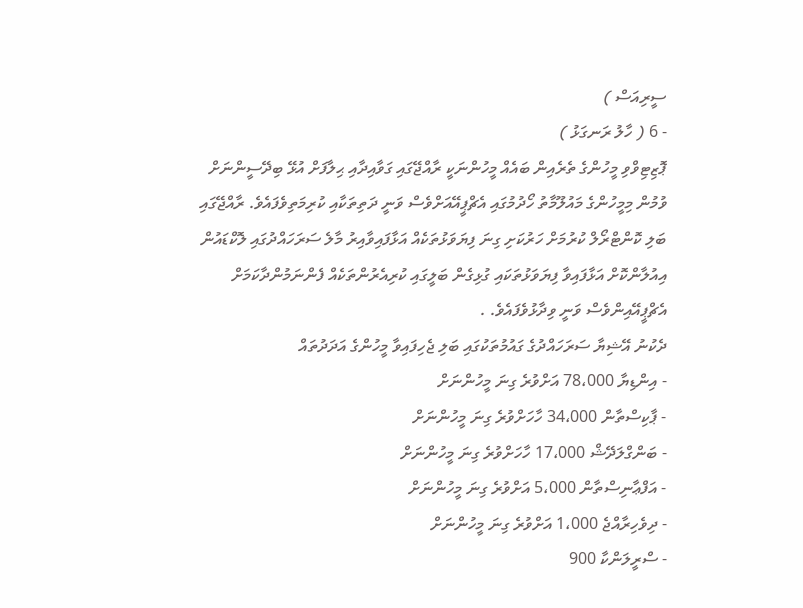ސީރިއަސް )
- 6 ( ހާލު ރަނގަޅު )
ޕޮޒިޓިވްވި މީހުންގެ ތެރެއިން ބައެއް މީހުންނަކީ ރާއްޖޭގައި ގަވާއިދާއި ޙިލާފަށް އުޅޭ ބިދޭސީންނަށް ވުމުން މިމީހުންގެ މައުލޫމާތު ހޯދުމުގައި އެޗްޕީއޭއަށްވެސް ވަނީ ދަތިތަކާއި ކުރިމަތިވެފައެވެ. ރާއްޖޭގައި ބަލި ކޮންޓްރޯލް ކުރުމަށް ހަރުކަށި ގިނަ ފިޔަވަޅުތަކެއް އަޅާފައިވާއިރު މާލެ ސަރަހައްދުގައި ލޮކްޑައުން އިއުލާންކޮށް އަޅާފައިވާ ފިޔަވަޅުތަކައި ގުޅިގެން ބަލީގައި ކުރިއެރުންތަކެއް ފެންނަމުންދާކަމަށް އެޗްޕީއޭއިންވެސް ވަނީ ވިދާޅުވެފައެވެ. .
ދެކުނު އޭޝިޔާ ސަރަހައްދުގެ ގައުމުތަކުގައި ބަލި ޖެހިފައިވާ މީހުންގެ އަދަދުތައް
- އިންޑިޔާ 78،000 އަށްވުރެ ގިނަ މީހުންނަށް
- ޕާކިސްތާން 34،000 ހާހަށްވުރެ ގިނަ މީހުންނަށް
- ބަންގްލަދޭޝް 17،000 ހާހަށްވުރެ ގިނަ މީހުންނަށް
- އަފްޢާނިސްތާން 5،000 އަށްވުރެ ގިނަ މީހުންނަށް
- ދިވެހިރާއްޖެ 1،000 އަށްވުރެ ގިނަ މީހުންނަށް
- ސްރީލަންކާ 900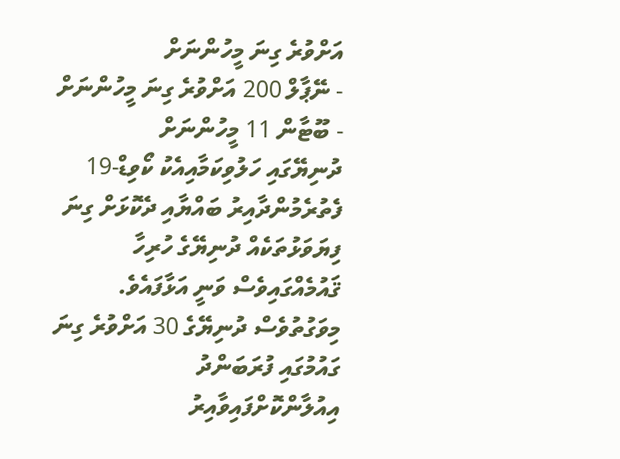އަށްވުރެ ގިނަ މީހުންނަށް
- ނޭޕާލް 200 އަށްވުރެ ގިނަ މީހުންނަށް
- ބޫޓާން 11 މީހުންނަށް
ދުނިޔޭގައި ހަލުވިކަމާއިއެކު ކޯވިޑް-19 ފެތުރެމުންދާއިރު ބައްޔާއި ދެކޮޅަށް ގިނަ ފިޔަވަޅުތަކެއް ދުނިޔޭގެ ހުރިހާ ޤައުމެއްގައިވެސް ވަނީ އަޅާފައެވެ. މިވަގުތުވެސް ދުނިޔޭގެ 30 އަށްވުރެ ގިނަ ގައުމުގައި ފުރަބަންދު އިއުލާންކޮށްފައިވާއިރު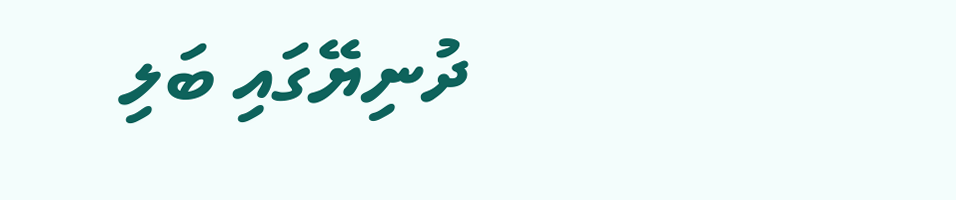ދުނިޔޭގައި ބަލި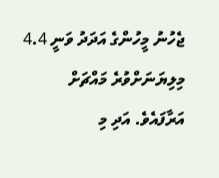ޖެހުނު މީހުންގެ އަދަދު ވަނީ 4.4 މިލިޔަނަށްވުރެ މައްޗަށް އަރާފައެވެ. އަދި މި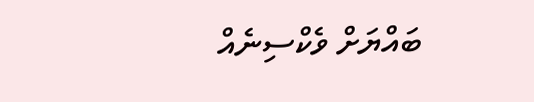ބައްޔަށް ވެކްސިނެއް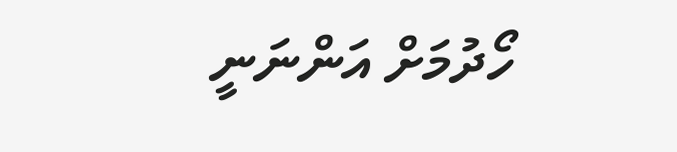ހޯދުމަށް އަންނަނީ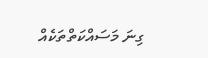ގިނަ މަސައްކަތްތަކެއް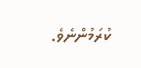ކުރަމުންނެވެ.